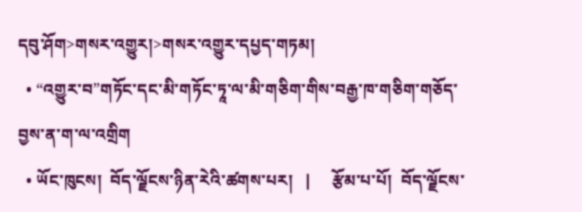དབུ་ཤོག>གསར་འགྱུར།>གསར་འགྱུར་དཔྱད་གཏམ།
  • “འགྱུར་བ”གཏོང་དང་མི་གཏོང་ཏཱ་ལ་མི་གཅིག་གིས་བརྒྱ་ཁ་གཅིག་གཅོད་བྱས་ན་ག་ལ་འགྲིག
  • ཡོང་ཁུངས།  བོད་ལྗོངས་ཉིན་རེའི་ཚགས་པར།   |     རྩོམ་པ་པོ།  བོད་ལྗོངས་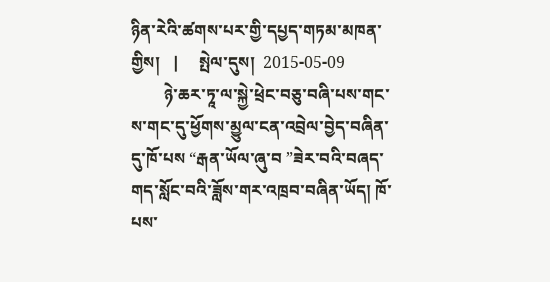ཉིན་རེའི་ཚགས་པར་གྱི་དཔྱད་གཏམ་མཁན་གྱིས།   |     སྤེལ་དུས།  2015-05-09
        ཉེ་ཆར་ཏཱ་ལ་སྐྱེ་ཕྲེང་བཅུ་བཞི་པས་གང་ས་གང་དུ་ཕྱོགས་མྱུལ་ངན་འབྲེལ་བྱེད་བཞིན་དུ་ཁོ་པས “རྒན་ཡོལ་ཞུ་བ ”ཟེར་བའི་བཞད་གད་སློང་བའི་ཟློས་གར་འཁྲབ་བཞིན་ཡོད། ཁོ་པས་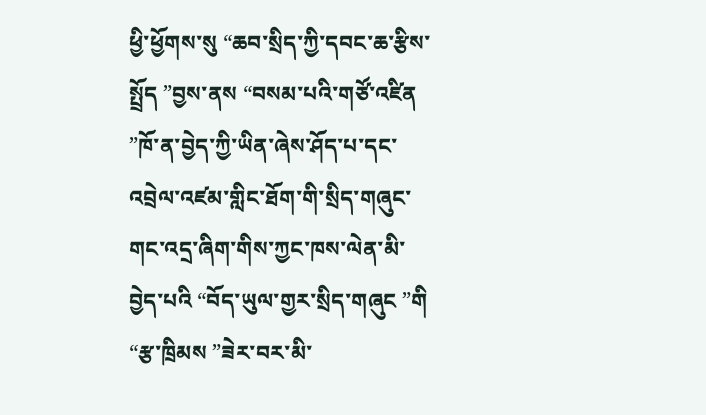ཕྱི་ཕྱོགས་སུ “ཆབ་སྲིད་ཀྱི་དབང་ཆ་རྩིས་སྤྲོད ”བྱས་ནས “བསམ་པའི་གཙོ་འཛིན ”ཁོ་ན་བྱེད་ཀྱི་ཡིན་ཞེས་ཤོད་པ་དང་འབྲེལ་འཛམ་གླིང་ཐོག་གི་སྲིད་གཞུང་གང་འདྲ་ཞིག་གིས་ཀྱང་ཁས་ལེན་མི་བྱེད་པའི “བོད་ཡུལ་གྱར་སྲིད་གཞུང ”གི “རྩ་ཁྲིམས ”ཟེར་བར་མི་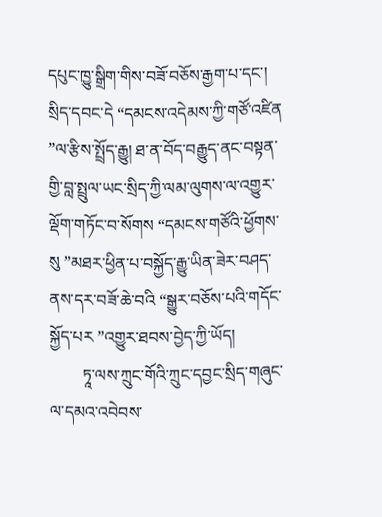དཔུང་ཁྱུ་སྒྲིག་གིས་བཟོ་བཅོས་རྒྱག་པ་དང་། སྲིད་དབང་དེ “དམངས་འདེམས་ཀྱི་གཙོ་འཛིན ”ལ་རྩིས་སྤྲོད་རྒྱུ། ཐ་ན་བོད་བརྒྱུད་ནང་བསྟན་གྱི་བླ་སྤྲུལ་ཡང་སྲིད་ཀྱི་ལམ་ལུགས་ལ་འགྱུར་ལྡོག་གཏོང་བ་སོགས “དམངས་གཙོའི་ཕྱོགས་སུ ”མཐར་ཕྱིན་པ་བསྐྱོད་རྒྱུ་ཡིན་ཟེར་བཤད་ནས་དར་བཟོ་ཆེ་བའི “སྒྱུར་བཅོས་པའི་གདོང་སྐྱོད་པར ”འགྱུར་ཐབས་བྱེད་ཀྱི་ཡོད།
        ཏཱ་ལས་ཀྲུང་གོའི་ཀྲུང་དབྱང་སྲིད་གཞུང་ལ་དམའ་འབེབས་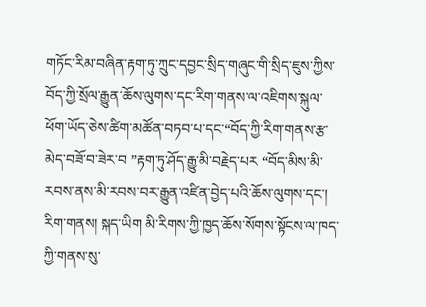གཏོང་རིམ་བཞིན་རྟག་ཏུ་ཀྲུང་དབྱང་སྲིད་གཞུང་གི་སྲིད་ཇུས་ཀྱིས་བོད་ཀྱི་སྲོལ་རྒྱུན་ཆོས་ལུགས་དང་རིག་གནས་ལ་འཇིགས་སྐུལ་ཕོག་ཡོད་ཅེས་ཚིག་མཚོན་བཏབ་པ་དང་“བོད་ཀྱི་རིག་གནས་རྩ་མེད་བཟོ་བ་ཟེར་བ ”རྟག་ཏུ་ཤོད་རྒྱུ་མི་བརྗེད་པར “བོད་མིས་མི་རབས་ནས་མི་རབས་བར་རྒྱུན་འཛིན་བྱེད་པའི་ཆོས་ལུགས་དང་། རིག་གནས། སྐད་ཡིག མི་རིགས་ཀྱི་ཁྱད་ཆོས་སོགས་སྟོངས་ལ་ཁད་ཀྱི་གནས་སུ་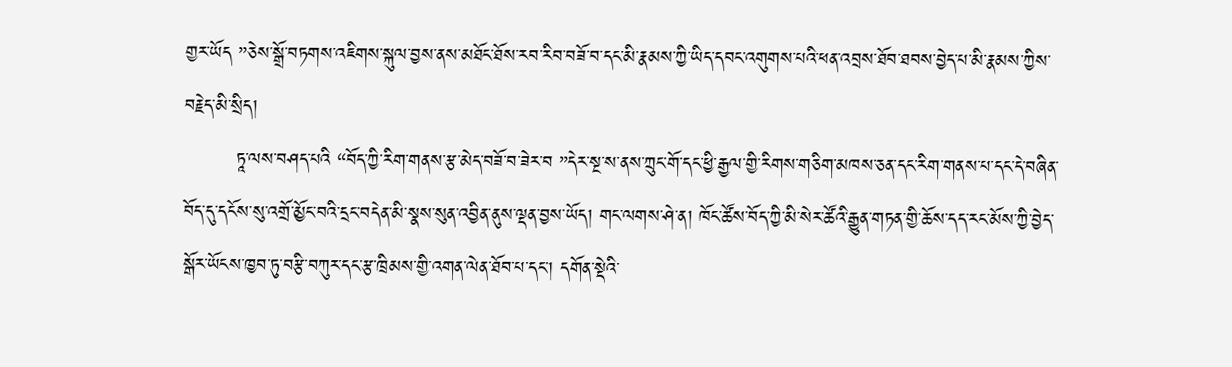གྱར་ཡོད ”ཅེས་སྒྲོ་བཏགས་འཇིགས་སྐུལ་བྱས་ནས་མཐོང་ཐོས་རབ་རིབ་བཟོ་བ་དང་མི་རྣམས་ཀྱི་ཡིད་དབང་འགུགས་པའི་ཕན་འབྲས་ཐོབ་ཐབས་བྱེད་པ་མི་རྣམས་ཀྱིས་བརྗེད་མི་སྲིད།
        ཏཱ་ལས་བཤད་པའི “བོད་ཀྱི་རིག་གནས་རྩ་མེད་བཟོ་བ་ཟེར་བ ”དེར་སྔ་ས་ནས་ཀྲུང་གོ་དང་ཕྱི་རྒྱལ་གྱི་རིགས་གཅིག་མཁས་ཅན་དང་རིག་གནས་པ་དང་དེ་བཞིན་བོད་དུ་དངོས་སུ་འགྲོ་མྱོང་བའི་དྲང་བདེན་མི་སྣས་སུན་འབྱིན་ནུས་ལྡན་བྱས་ཡོད། གང་ལགས་ཤེ་ན། ཁོང་ཚོས་བོད་ཀྱི་མི་སེར་ཚོའི་རྒྱུན་གཏན་གྱི་ཆོས་དད་རང་མོས་ཀྱི་བྱེད་སྒོར་ཡོངས་ཁྱབ་ཏུ་བརྩི་བཀུར་དང་རྩ་ཁྲིམས་གྱི་འགན་ལེན་ཐོབ་པ་དང་། དགོན་སྡེའི་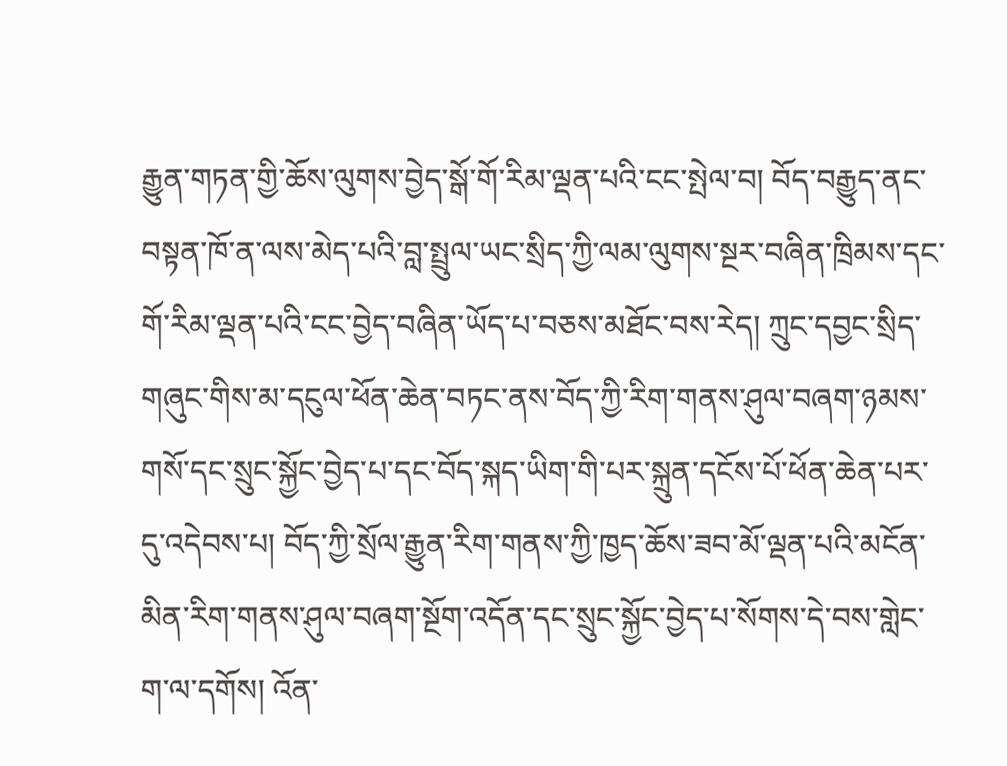རྒྱུན་གཏན་གྱི་ཆོས་ལུགས་བྱེད་སྒོ་གོ་རིམ་ལྡན་པའི་ངང་སྤེལ་བ། བོད་བརྒྱུད་ནང་བསྟན་ཁོ་ན་ལས་མེད་པའི་བླ་སྤྲུལ་ཡང་སྲིད་ཀྱི་ལམ་ལུགས་སྔར་བཞིན་ཁྲིམས་དང་གོ་རིམ་ལྡན་པའི་ངང་བྱེད་བཞིན་ཡོད་པ་བཅས་མཐོང་བས་རེད། ཀྲུང་དབྱང་སྲིད་གཞུང་གིས་མ་དངུལ་ཕོན་ཆེན་བཏང་ནས་བོད་ཀྱི་རིག་གནས་ཤུལ་བཞག་ཉམས་གསོ་དང་སྲུང་སྐྱོང་བྱེད་པ་དང་བོད་སྐད་ཡིག་གི་པར་སྐྲུན་དངོས་པོ་ཕོན་ཆེན་པར་དུ་འདེབས་པ། བོད་ཀྱི་སྲོལ་རྒྱུན་རིག་གནས་ཀྱི་ཁྱད་ཆོས་ཟབ་མོ་ལྡན་པའི་མངོན་མིན་རིག་གནས་ཤུལ་བཞག་སྔོག་འདོན་དང་སྲུང་སྐྱོང་བྱེད་པ་སོགས་དེ་བས་གླེང་ག་ལ་དགོས། འོན་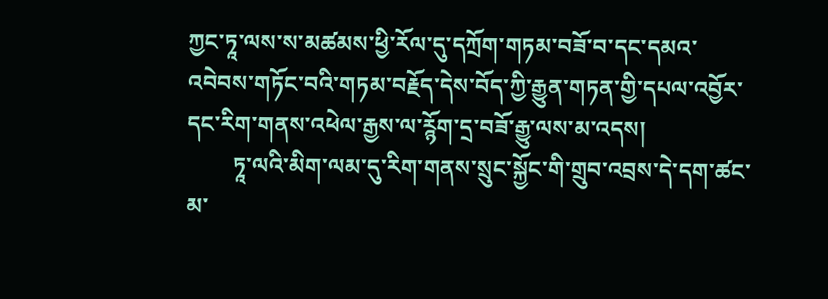ཀྱང་ཏཱ་ལས་ས་མཚམས་ཕྱི་རོལ་དུ་དཀྲོག་གཏམ་བཟོ་བ་དང་དམའ་འབེབས་གཏོང་བའི་གཏམ་བརྗོད་དེས་བོད་ཀྱི་རྒྱུན་གཏན་གྱི་དཔལ་འབྱོར་དང་རིག་གནས་འཕེལ་རྒྱས་ལ་ཪྙོག་དྲ་བཟོ་རྒྱུ་ལས་མ་འདས།
        ཏཱ་ལའི་མིག་ལམ་དུ་རིག་གནས་སྲུང་སྐྱོང་གི་གྲུབ་འབྲས་དེ་དག་ཚང་མ་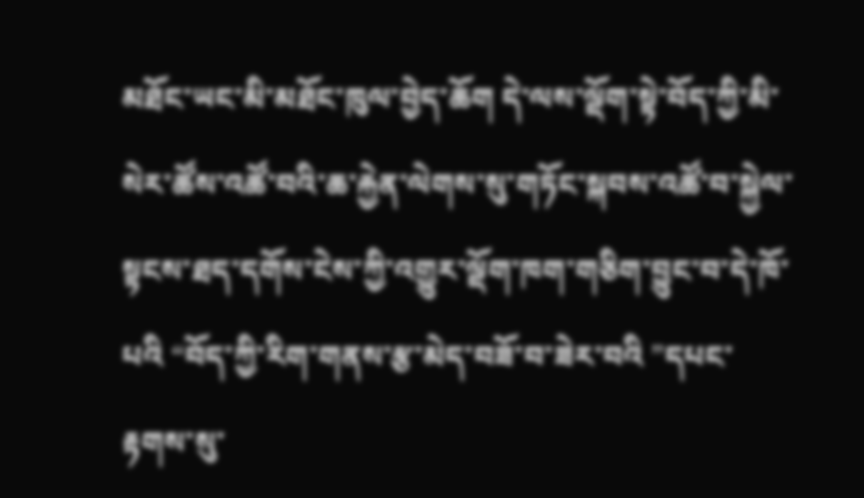མཐོང་ཡང་མི་མཐོང་ཁུལ་བྱེད་ཆོག དེ་ལས་ལྡོག་སྟེ་བོད་ཀྱི་མི་སེར་ཚོས་འཚོ་བའི་ཆ་རྐྱེན་ལེགས་སུ་གཏོང་སྐབས་འཚོ་བ་སྐྱེལ་སྟངས་ཐད་དགོས་ངེས་ཀྱི་འགྱུར་ལྡོག་ཁག་གཅིག་བྱུང་བ་དེ་ཁོ་པའི “བོད་ཀྱི་རིག་གནས་རྩ་མེད་བཟོ་བ་ཟེར་བའི ”དཔང་རྟགས་སུ་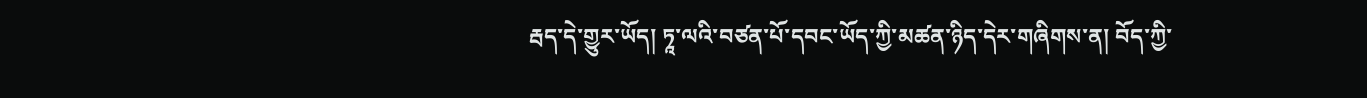རྦད་དེ་གྱུར་ཡོད། ཏཱ་ལའི་བཙན་པོ་དབང་ཡོད་ཀྱི་མཚན་ཉིད་དེར་གཞིགས་ན། བོད་ཀྱི་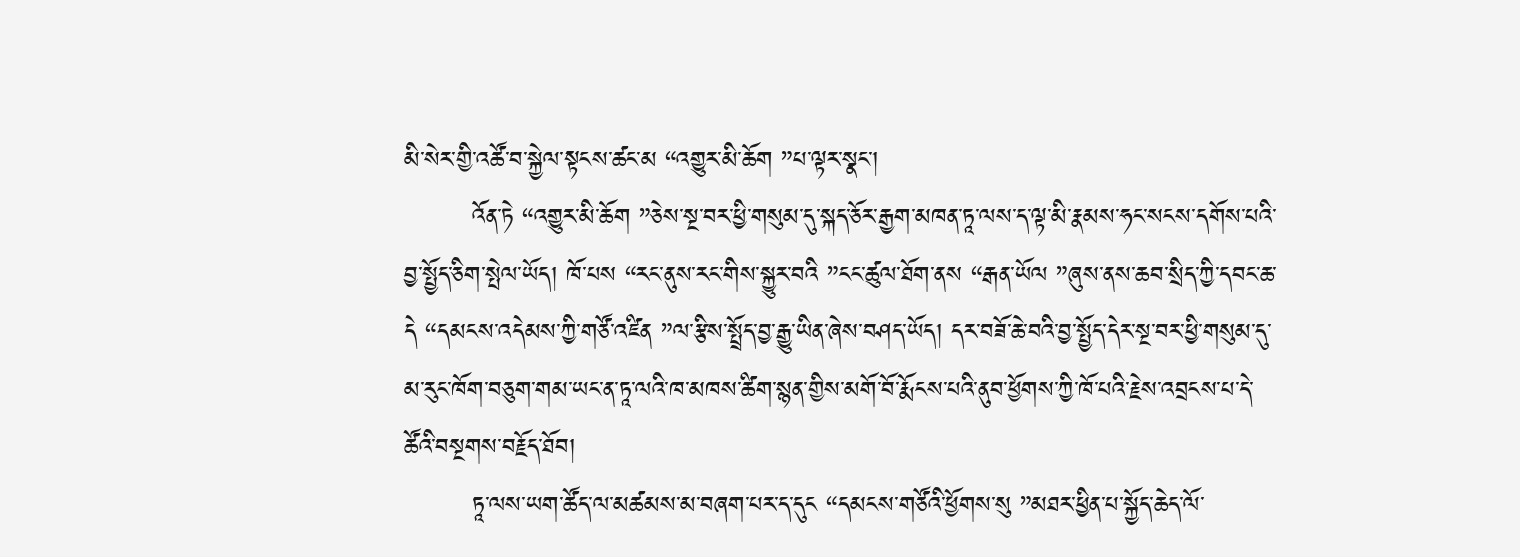མི་སེར་གྱི་འཚོ་བ་སྐྱེལ་སྟངས་ཚང་མ “འགྱུར་མི་ཆོག ”པ་ལྟར་སྣང་།
        འོན་ཏེ “འགྱུར་མི་ཆོག ”ཅེས་སྔ་བར་ཕྱི་གསུམ་དུ་སྐད་ཅོར་རྒྱག་མཁན་ཏཱ་ལས་ད་ལྟ་མི་རྣམས་ཧང་སངས་དགོས་པའི་བྱ་སྤྱོད་ཅིག་སྤེལ་ཡོད། ཁོ་པས “རང་ནུས་རང་གིས་སྐྱུར་བའི ”ངང་ཚུལ་ཐོག་ནས “རྒན་ཡོལ ”ཞུས་ནས་ཆབ་སྲིད་ཀྱི་དབང་ཆ་དེ “དམངས་འདེམས་ཀྱི་གཙོ་འཛིན ”ལ་རྩིས་སྤྲོད་བྱ་རྒྱུ་ཡིན་ཞེས་བཤད་ཡོད། དར་བཟོ་ཆེ་བའི་བྱ་སྤྱོད་དེར་སྔ་བར་ཕྱི་གསུམ་དུ་མ་རུང་ཁོག་བཅུག་གམ་ཡང་ན་ཏཱ་ལའི་ཁ་མཁས་ཚིག་སྙན་གྱིས་མགོ་བོ་རྨོངས་པའི་ནུབ་ཕྱོགས་ཀྱི་ཁོ་པའི་རྗེས་འབྲངས་པ་དེ་ཚོའི་བསྔགས་བརྗོད་ཐོབ།
        ཏཱ་ལས་ཡག་ཚོད་ལ་མཚམས་མ་བཞག་པར་ད་དུང “དམངས་གཙོའི་ཕྱོགས་སུ ”མཐར་ཕྱིན་པ་སྐྱོད་ཆེད་ལོ་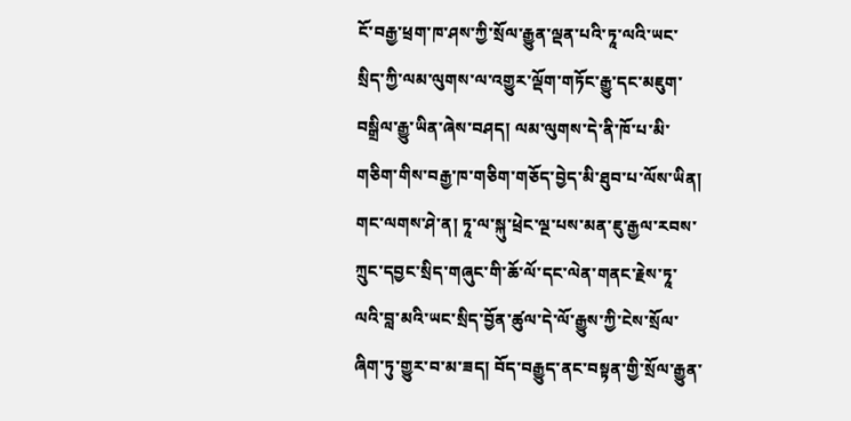ངོ་བརྒྱ་ཕྲག་ཁ་ཤས་ཀྱི་སྲོལ་རྒྱུན་ལྡན་པའི་ཏཱ་ལའི་ཡང་སྲིད་ཀྱི་ལམ་ལུགས་ལ་འགྱུར་ལྡོག་གཏོང་རྒྱུ་དང་མཇུག་བསྒྲིལ་རྒྱུ་ཡིན་ཞེས་བཤད། ལམ་ལུགས་དེ་ནི་ཁོ་པ་མི་གཅིག་གིས་བརྒྱ་ཁ་གཅིག་གཅོད་བྱེད་མི་ཐུབ་པ་ལོས་ཡིན། གང་ལགས་ཤེ་ན། ཏཱ་ལ་སྐུ་ཕྲེང་ལྔ་པས་མན་ཇུ་རྒྱལ་རབས་ཀྲུང་དབྱང་སྲིད་གཞུང་གི་ཆོ་ལོ་དང་ལེན་གནང་རྗེས་ཏཱ་ལའི་བླ་མའི་ཡང་སྲིད་བྱོན་ཚུལ་དེ་ལོ་རྒྱུས་ཀྱི་ངེས་སྲོལ་ཞིག་ཏུ་གྱུར་བ་མ་ཟད། བོད་བརྒྱུད་ནང་བསྟན་གྱི་སྲོལ་རྒྱུན་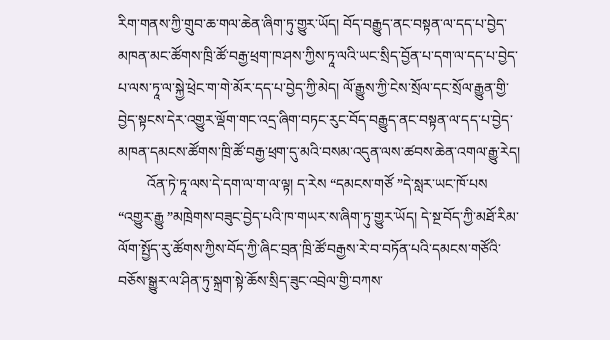རིག་གནས་ཀྱི་གྲུབ་ཆ་གལ་ཆེན་ཞིག་ཏུ་གྱུར་ཡོད། བོད་བརྒྱུད་ནང་བསྟན་ལ་དད་པ་བྱེད་མཁན་མང་ཚོགས་ཁྲི་ཚོ་བརྒྱ་ཕྲག་ཁ་ཤས་ཀྱིས་ཏཱ་ལའི་ཡང་སྲིད་བྱོན་པ་དག་ལ་དད་པ་བྱེད་པ་ལས་ཏཱ་ལ་སྐྱེ་ཕྲེང་ག་གེ་མོར་དད་པ་བྱེད་ཀྱི་མེད། ལོ་རྒྱུས་ཀྱི་ངེས་སྲོལ་དང་སྲོལ་རྒྱུན་གྱི་བྱེད་སྟངས་དེར་འགྱུར་ལྡོག་གང་འདྲ་ཞིག་བཏང་རུང་བོད་བརྒྱུད་ནང་བསྟན་ལ་དད་པ་བྱེད་མཁན་དམངས་ཚོགས་ཁྲི་ཚོ་བརྒྱ་ཕྲག་དུ་མའི་བསམ་འདུན་ལས་ཚབས་ཆེན་འགལ་རྒྱུ་རེད།
        འོན་ཏེ་ཏཱ་ལས་དེ་དག་ལ་ག་ལ་ལྟ། ད་རེས “དམངས་གཙོ ”དེ་སླར་ཡང་ཁོ་པས “འགྱུར་རྒྱུ ”མཁྲེགས་བཟུང་བྱེད་པའི་ཁ་གཡར་ས་ཞིག་ཏུ་གྱུར་ཡོད། དེ་སྔ་བོད་ཀྱི་མཐོ་རིམ་ལོག་སྤྱོད་རུ་ཚོགས་ཀྱིས་བོད་ཀྱི་ཞིང་བྲན་ཁྲི་ཚོ་བརྒྱས་རེ་བ་བཏོན་པའི་དམངས་གཙོའི་བཅོས་སྒྱུར་ལ་ཤིན་ཏུ་སྐྲག་སྟེ་ཆོས་སྲིད་ཟུང་འབྲེལ་གྱི་བཀས་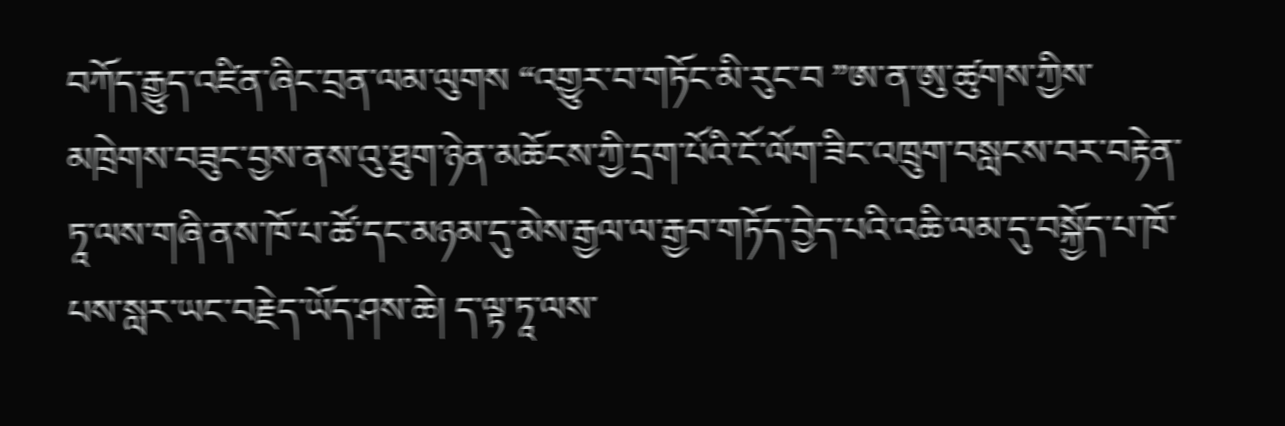བཀོད་རྒྱུད་འཛིན་ཞིང་བྲན་ལམ་ལུགས “འགྱུར་བ་གཏོང་མི་རུང་བ ”ཨ་ན་ཨུ་ཚུགས་ཀྱིས་མཁྲེགས་བཟུང་བྱས་ནས་འུ་ཐུག་ཉེན་མཆོངས་ཀྱི་དྲག་པོའི་ངོ་ལོག་ཟིང་འཁྲུག་བསླངས་བར་བརྟེན་ཏཱ་ལས་གཞི་ནས་ཁོ་པ་ཚོ་དང་མཉམ་དུ་མེས་རྒྱལ་ལ་རྒྱབ་གཏོད་བྱེད་པའི་འཆི་ལམ་དུ་བསྐྱོད་པ་ཁོ་པས་སླར་ཡང་བརྗེད་ཡོད་ཤས་ཆེ། ད་ལྟ་ཏཱ་ལས་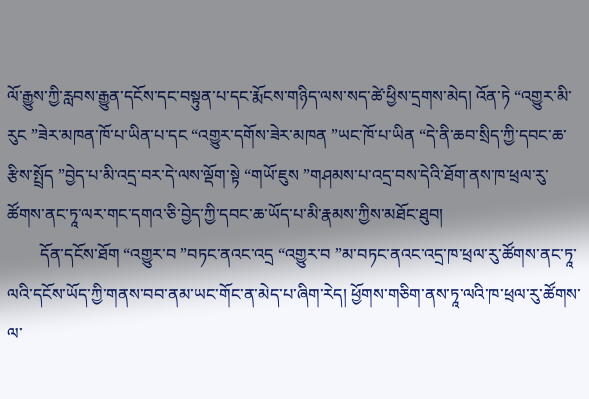ལོ་རྒྱུས་ཀྱི་རླབས་རྒྱུན་དངོས་དང་བསྟུན་པ་དང་རྨོངས་གཉིད་ལས་སད་ཚེ་ཕྱིས་དྲགས་མེད། འོན་ཏེ “འགྱུར་མི་རུང ”ཟེར་མཁན་ཁོ་པ་ཡིན་པ་དང “འགྱུར་དགོས་ཟེར་མཁན ”ཡང་ཁོ་པ་ཡིན “དེ་ནི་ཆབ་སྲིད་ཀྱི་དབང་ཆ་རྩིས་སྤྲོད ”བྱེད་པ་མི་འདྲ་བར་དེ་ལས་ལྡོག་སྟེ “གཡོ་ཇུས ”གཤམས་པ་འདྲ་བས་དེའི་ཐོག་ནས་ཁ་ཕྲལ་རུ་ཚོགས་ནང་ཏཱ་ལར་གང་དགའ་ཅི་བྱེད་ཀྱི་དབང་ཆ་ཡོད་པ་མི་རྣམས་ཀྱིས་མཐོང་ཐུབ།
        དོན་དངོས་ཐོག “འགྱུར་བ ”བཏང་ནའང་འདྲ “འགྱུར་བ ”མ་བཏང་ནའང་འདྲ་ཁ་ཕྲལ་རུ་ཚོགས་ནང་ཏཱ་ལའི་དངོས་ཡོད་ཀྱི་གནས་བབ་ནམ་ཡང་གོང་ན་མེད་པ་ཞིག་རེད། ཕྱོགས་གཅིག་ནས་ཏཱ་ལའི་ཁ་ཕྲལ་རུ་ཚོགས་ལ་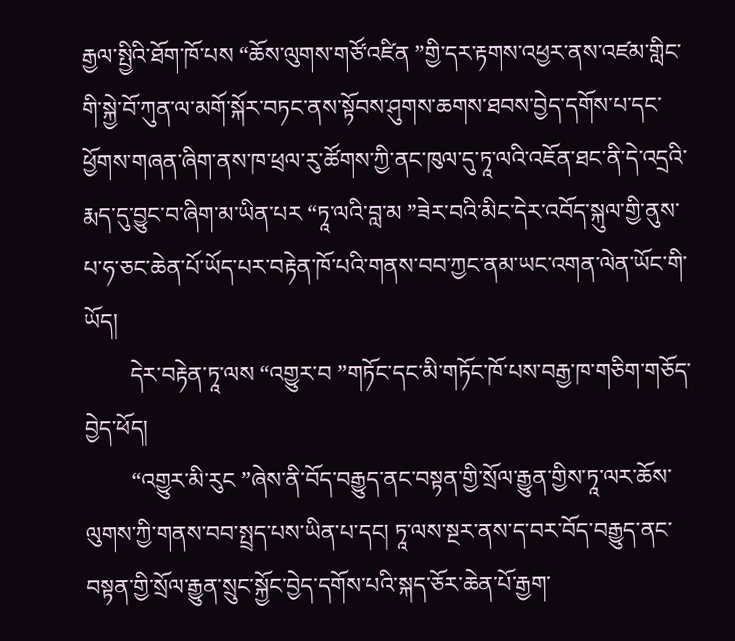རྒྱལ་སྤྱིའི་ཐོག་ཁོ་པས “ཆོས་ལུགས་གཙོ་འཛིན ”གྱི་དར་རྟགས་འཕྱར་ནས་འཛམ་གླིང་གི་སྐྱེ་བོ་ཀུན་ལ་མགོ་སྐོར་བཏང་ནས་སྟོབས་ཤུགས་ཆགས་ཐབས་བྱེད་དགོས་པ་དང་ཕྱོགས་གཞན་ཞིག་ནས་ཁ་ཕྲལ་རུ་ཚོགས་ཀྱི་ནང་ཁུལ་དུ་ཏཱ་ལའི་འཇོན་ཐང་ནི་དེ་འདྲའི་རྨད་དུ་བྱུང་བ་ཞིག་མ་ཡིན་པར “ཏཱ་ལའི་བླ་མ ”ཟེར་བའི་མིང་དེར་འབོད་སྐུལ་གྱི་ནུས་པ་ཧ་ཅང་ཆེན་པོ་ཡོད་པར་བརྟེན་ཁོ་པའི་གནས་བབ་ཀྱང་ནམ་ཡང་འགན་ལེན་ཡོང་གི་ཡོད།
        དེར་བརྟེན་ཏཱ་ལས “འགྱུར་བ ”གཏོང་དང་མི་གཏོང་ཁོ་པས་བརྒྱ་ཁ་གཅིག་གཅོད་བྱེད་ཕོད།
        “འགྱུར་མི་རུང ”ཞེས་ནི་བོད་བརྒྱུད་ནང་བསྟན་གྱི་སྲོལ་རྒྱུན་གྱིས་ཏཱ་ལར་ཆོས་ལུགས་ཀྱི་གནས་བབ་སྤྲད་པས་ཡིན་པ་དང། ཏཱ་ལས་སྔར་ནས་ད་བར་བོད་བརྒྱུད་ནང་བསྟན་གྱི་སྲོལ་རྒྱུན་སྲུང་སྐྱོང་བྱེད་དགོས་པའི་སྐད་ཅོར་ཆེན་པོ་རྒྱག་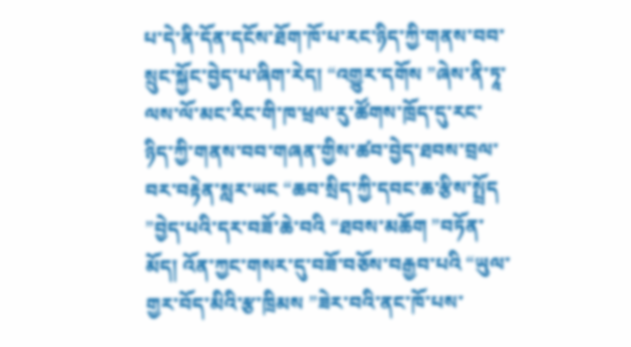པ་དེ་ནི་དོན་དངོས་ཐོག་ཁོ་པ་རང་ཉིད་ཀྱི་གནས་བབ་སྲུང་སྐྱོང་བྱེད་པ་ཞིག་རེད། “འགྱུར་དགོས ”ཞེས་ནི་ཏཱ་ལས་ལོ་མང་རིང་གི་ཁ་ཕྲལ་རུ་ཚོགས་ཁྲོད་དུ་རང་ཉིད་ཀྱི་གནས་བབ་གཞན་གྱིས་ཚབ་བྱེད་ཐབས་བྲལ་བར་བརྟེན་སླར་ཡང “ཆབ་སྲིད་ཀྱི་དབང་ཆ་རྩིས་སྤྲོད ”བྱེད་པའི་དར་བཟོ་ཆེ་བའི “ཐབས་མཆོག ”བཏོན་མོད། འོན་ཀྱང་གསར་དུ་བཟོ་བཅོས་བརྒྱབ་པའི “ཡུལ་གྱར་བོད་མིའི་རྩ་ཁྲིམས ”ཟེར་བའི་ནང་ཁོ་པས་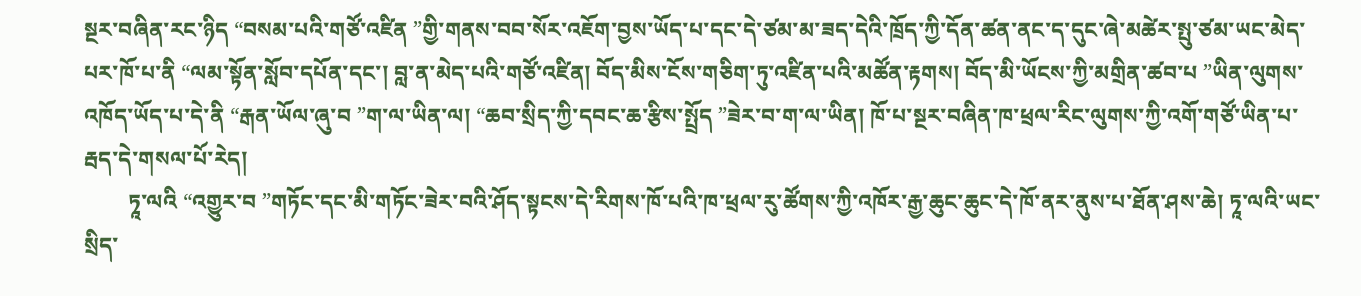སྔར་བཞིན་རང་ཉིད “བསམ་པའི་གཙོ་འཛིན ”གྱི་གནས་བབ་སོར་འཇོག་བྱས་ཡོད་པ་དང་དེ་ཙམ་མ་ཟད་དེའི་ཁྲོད་ཀྱི་དོན་ཚན་ནང་ད་དུང་ཞེ་མཚེར་སྤུ་ཙམ་ཡང་མེད་པར་ཁོ་པ་ནི “ལམ་སྟོན་སློབ་དཔོན་དང་། བླ་ན་མེད་པའི་གཙོ་འཛིན། བོད་མིས་ངོས་གཅིག་ཏུ་འཛིན་པའི་མཚོན་རྟགས། བོད་མི་ཡོངས་ཀྱི་མགྲིན་ཚབ་པ ”ཡིན་ལུགས་འཁོད་ཡོད་པ་དེ་ནི “རྒན་ཡོལ་ཞུ་བ ”ག་ལ་ཡིན་ལ། “ཆབ་སྲིད་ཀྱི་དབང་ཆ་རྩིས་སྤྲོད ”ཟེར་བ་ག་ལ་ཡིན། ཁོ་པ་སྔར་བཞིན་ཁ་ཕྲལ་རིང་ལུགས་ཀྱི་འགོ་གཙོ་ཡིན་པ་རྦད་དེ་གསལ་པོ་རེད།
        ཏཱ་ལའི “འགྱུར་བ ”གཏོང་དང་མི་གཏོང་ཟེར་བའི་ཤོད་སྟངས་དེ་རིགས་ཁོ་པའི་ཁ་ཕྲལ་རུ་ཚོགས་ཀྱི་འཁོར་རྒྱ་ཆུང་ཆུང་དེ་ཁོ་ནར་ནུས་པ་ཐོན་ཤས་ཆེ། ཏཱ་ལའི་ཡང་སྲིད་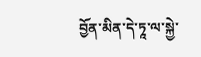བྱོན་མིན་དེ་ཏཱ་ལ་སྐྱེ་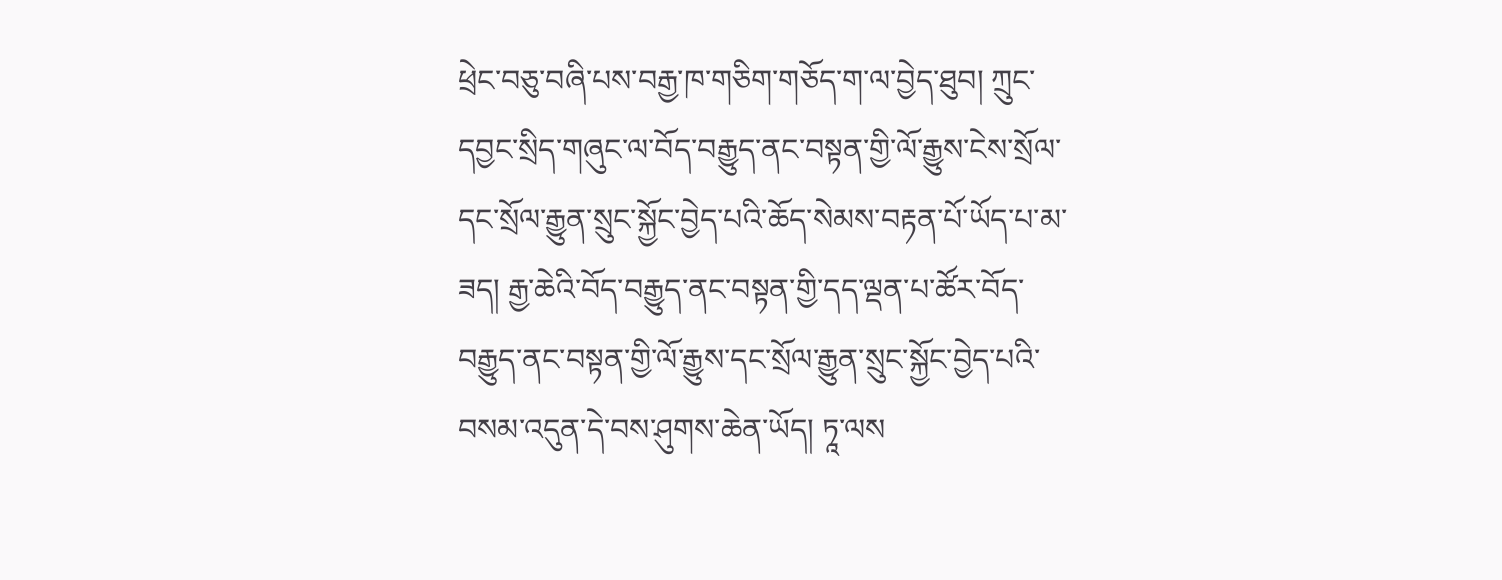ཕྲེང་བཅུ་བཞི་པས་བརྒྱ་ཁ་གཅིག་གཅོད་ག་ལ་བྱེད་ཐུབ། ཀྲུང་དབྱང་སྲིད་གཞུང་ལ་བོད་བརྒྱུད་ནང་བསྟན་གྱི་ལོ་རྒྱུས་ངེས་སྲོལ་དང་སྲོལ་རྒྱུན་སྲུང་སྐྱོང་བྱེད་པའི་ཆོད་སེམས་བརྟན་པོ་ཡོད་པ་མ་ཟད། རྒྱ་ཆེའི་བོད་བརྒྱུད་ནང་བསྟན་གྱི་དད་ལྡན་པ་ཚོར་བོད་བརྒྱུད་ནང་བསྟན་གྱི་ལོ་རྒྱུས་དང་སྲོལ་རྒྱུན་སྲུང་སྐྱོང་བྱེད་པའི་བསམ་འདུན་དེ་བས་ཤུགས་ཆེན་ཡོད། ཏཱ་ལས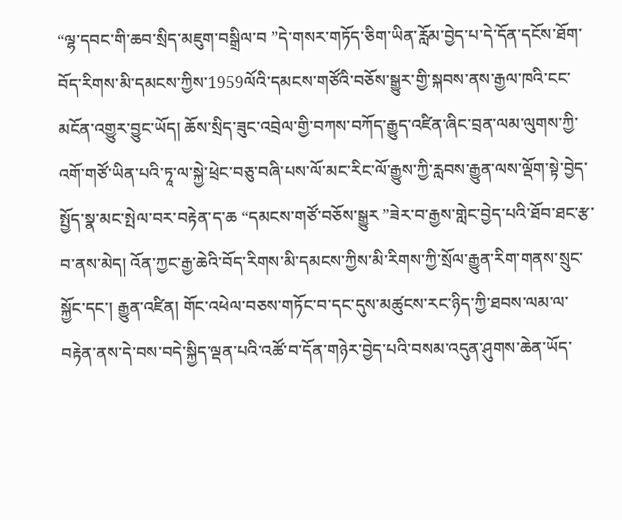“ལྷ་དབང་གི་ཆབ་སྲིད་མཇུག་བསྒྲིལ་བ ”དེ་གསར་གཏོད་ཅིག་ཡིན་རློམ་བྱེད་པ་དེ་དོན་དངོས་ཐོག་བོད་རིགས་མི་དམངས་ཀྱིས་1959ལོའི་དམངས་གཙོའི་བཅོས་སྒྱུར་གྱི་སྐབས་ནས་རྒྱལ་ཁའི་ངང་མངོན་འགྱུར་བྱུང་ཡོད། ཆོས་སྲིད་ཟུང་འབྲེལ་གྱི་བཀས་བཀོད་རྒྱུད་འཛིན་ཞིང་བྲན་ལམ་ལུགས་ཀྱི་འགོ་གཙོ་ཡིན་པའི་ཏཱ་ལ་སྐྱེ་ཕྲེང་བཅུ་བཞི་པས་ལོ་མང་རིང་ལོ་རྒྱུས་ཀྱི་རླབས་རྒྱུན་ལས་ལྡོག་སྟེ་བྱེད་སྤྱོད་སྣ་མང་སྤེལ་བར་བརྟེན་ད་ཆ “དམངས་གཙོ་བཅོས་སྒྱུར ”ཟེར་བ་རྒྱས་གླེང་བྱེད་པའི་ཐོབ་ཐང་རྩ་བ་ནས་མེད། འོན་ཀྱང་རྒྱ་ཆེའི་བོད་རིགས་མི་དམངས་ཀྱིས་མི་རིགས་ཀྱི་སྲོལ་རྒྱུན་རིག་གནས་སྲུང་སྐྱོང་དང་། རྒྱུན་འཛིན། གོང་འཕེལ་བཅས་གཏོང་བ་དང་དུས་མཚུངས་རང་ཉིད་ཀྱི་ཐབས་ལམ་ལ་བརྟེན་ནས་དེ་བས་བདེ་སྐྱིད་ལྡན་པའི་འཚོ་བ་དོན་གཉེར་བྱེད་པའི་བསམ་འདུན་ཤུགས་ཆེན་ཡོད་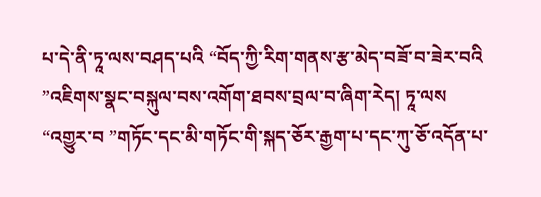པ་དེ་ནི་ཏཱ་ལས་བཤད་པའི “བོད་ཀྱི་རིག་གནས་རྩ་མེད་བཟོ་བ་ཟེར་བའི ”འཇིགས་སྣང་བསྐུལ་བས་འགོག་ཐབས་བྲལ་བ་ཞིག་རེད། ཏཱ་ལས “འགྱུར་བ ”གཏོང་དང་མི་གཏོང་གི་སྐད་ཅོར་རྒྱག་པ་དང་ཀུ་ཅོ་འདོན་པ་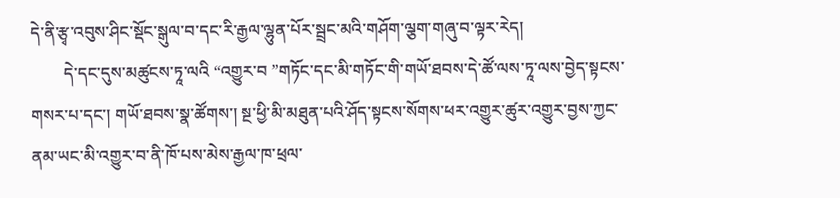དེ་ནི་རྩྭ་འབུས་ཤིང་སྡོང་སྒུལ་བ་དང་རི་རྒྱལ་ལྷུན་པོར་སྦྲང་མའི་གཤོག་ལྕག་གཞུ་བ་ལྟར་རེད།
        དེ་དང་དུས་མཚུངས་ཏཱ་ལའི “འགྱུར་བ ”གཏོང་དང་མི་གཏོང་གི་གཡོ་ཐབས་དེ་ཚོ་ལས་ཏཱ་ལས་བྱེད་སྟངས་གསར་པ་དང་། གཡོ་ཐབས་སྣ་ཚོགས་། སྔ་ཕྱི་མི་མཐུན་པའི་ཤོད་སྟངས་སོགས་ཕར་འགྱུར་ཚུར་འགྱུར་བྱས་ཀྱང་ནམ་ཡང་མི་འགྱུར་བ་ནི་ཁོ་པས་མེས་རྒྱལ་ཁ་ཕྲལ་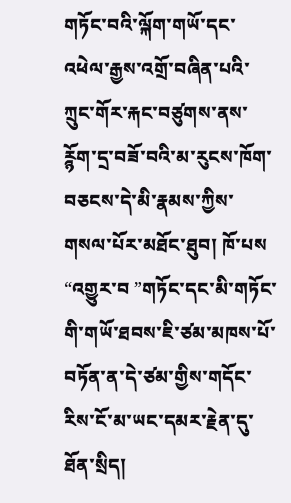གཏོང་བའི་ལྐོག་གཡོ་དང་འཕེལ་རྒྱས་འགྲོ་བཞིན་པའི་ཀྲུང་གོར་རྐང་བཙུགས་ནས་ཪྙོག་དྲ་བཟོ་བའི་མ་རུངས་ཁོག་བཅངས་དེ་མི་རྣམས་ཀྱིས་གསལ་པོར་མཐོང་ཐུབ། ཁོ་པས “འགྱུར་བ ”གཏོང་དང་མི་གཏོང་གི་གཡོ་ཐབས་ཇི་ཙམ་མཁས་པོ་བཏོན་ན་དེ་ཙམ་གྱིས་གདོང་རིས་ངོ་མ་ཡང་དམར་རྗེན་དུ་ཐོན་སྲིད།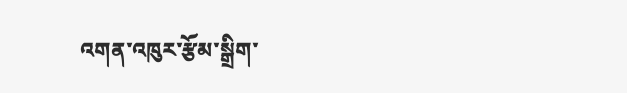འགན་འཁུར་རྩོམ་སྒྲིག་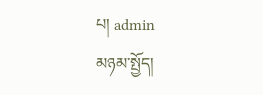པ། admin
མཉམ་སྤྱོད།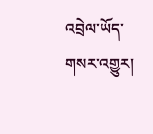འབྲེལ་ཡོད་གསར་འགྱུར།